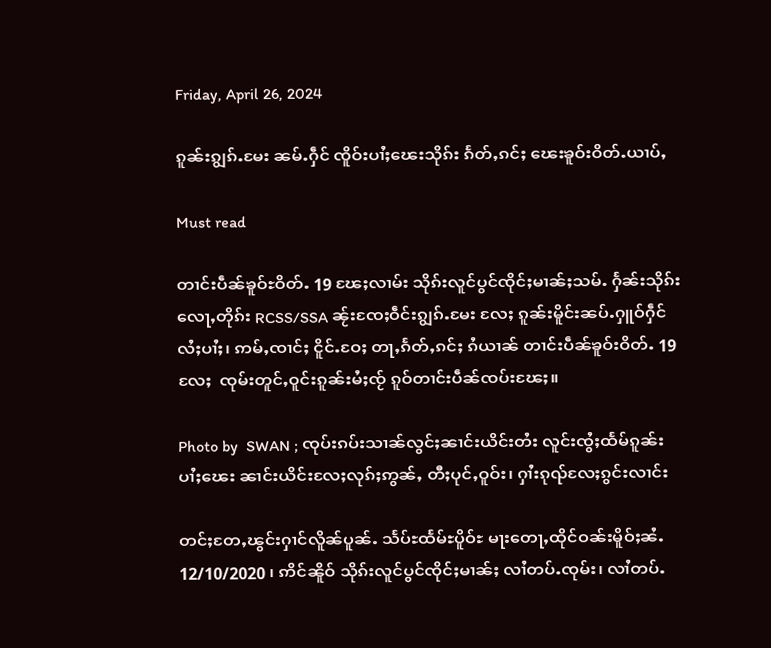Friday, April 26, 2024

ၵူၼ်းၵျွၵ်ႉမႄး ၼမ်ႉႁဵင် ၸိူဝ်းပၢႆႈၽေးသိုၵ်း ၵႅတ်ႇၵင်ႈ ၽေးၶူဝ်းဝိတ်ႉယၢပ်ႇ

Must read

တၢင်းပဵၼ်ၶူဝ်ႊဝိတ်ႉ 19 ၽႄႈလၢမ်း သိုၵ်းလူင်ပွင်ၸိုင်ႈမၢၼ်ႈသမ်ႉ ႁႅၼ်းသိုၵ်းလေႃႇတိုၵ်း RCSS/SSA ၼႂ်းၸႄႈဝဵင်းၵျွၵ်ႉမႄး လႄႈ ၵူၼ်းမိူင်းၼပ်ႉႁူဝ်ႁဵင် လႆႈပၢႆႈ၊ ဢမ်ႇၸၢင်ႈ ငိူင်ႉဝႄႈ တႃႇၵႅတ်ႇၵင်ႈ ၵႆယၢၼ် တၢင်းပဵၼ်ၶူဝ်းဝိတ်ႉ 19 လႄႈ  ၸုမ်းတူင်ႇဝူင်းၵူၼ်းမႆႈၸႂ် ၵူဝ်တၢင်းပဵၼ်ၸပ်းၽႄႈ။

Photo by  SWAN ; ၸုပ်းၵပ်းသၢၼ်လွင်ႈၼၢင်းယိင်းတႆး လူင်းၸွႆႈထႅမ်ၵူၼ်းပၢႆႈၽေး ၼၢင်းယိင်းလႄႈလုၵ်ႈဢွၼ်ႇ တီႈပုင်ႇဝူဝ်း၊ ႁၢႆးၵုၺ်လႄႈၵွင်းလၢင်း

တင်ႈတႄႇၽွင်းႁၢင်လိူၼ်ပူၼ်ႉ သႅပ်ႊထႅမ်ႊပိူဝ်ႊ မႃးတေႃႇထိုင်ဝၼ်းမိူဝ်ႈၼႆႉ 12/10/2020 ၊ ဢိင်ၼိူဝ် သိုၵ်းလူင်ပွင်ၸိုင်ႈမၢၼ်ႈ လၢႆတပ်ႉၸုမ်း၊ လၢႆတပ်ႉ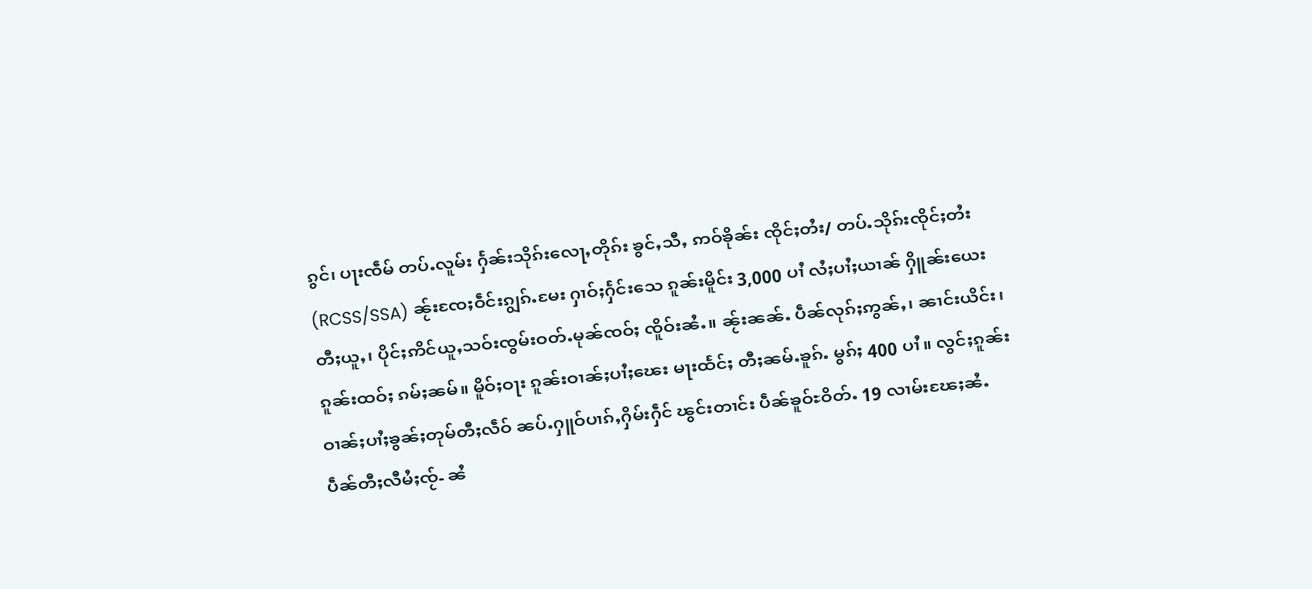ၵွင်၊ ပႃးၸဵမ် တပ်ႉလူမ်း ႁႅၼ်းသိုၵ်းလေႃႇတိုၵ်း ၶွင်ႇသီႇ ဢဝ်ၶိုၼ်း ၸိုင်ႈတႆး/ တပ်ႉသိုၵ်းၸိုင်ႈတႆး (RCSS/SSA) ၼႂ်းၸႄႈဝဵင်းၵျွၵ်ႉမႄး ႁၢဝ်ႈႁႅင်းသေ ၵူၼ်းမိူင်း 3,000 ပၢႆ လႆႈပၢႆႈယၢၼ် ႁိူၼ်းယေးတီႈယူႇ၊ ပိုင်ႈဢိင်ယူႇသဝ်းၸွမ်းဝတ်ႉမုၼ်ၸဝ်ႈ ၸိူဝ်းၼႆႉ။ ၼႂ်းၼၼ်ႉ ပဵၼ်လုၵ်ႈဢွၼ်ႇ၊ ၼၢင်းယိင်း၊ ၵူၼ်းထဝ်ႈ ၵမ်ႈၼမ်။ မိူဝ်ႈဝႃး ၵူၼ်းဝၢၼ်ႈပၢႆႈၽေး မႃးထႅင်ႈ တီႈၼမ်ႉၶူၵ်ႉ မွၵ်ႈ 400 ပၢႆ။ လွင်ႈၵူၼ်းဝၢၼ်ႈပၢႆႈၶွၼ်ႈတုမ်တီႈလဵဝ် ၼပ်ႉႁူဝ်ပၢၵ်ႇႁိမ်းႁဵင် ၽွင်းတၢင်း ပဵၼ်ၶူဝ်ႊဝိတ်ႉ 19 လၢမ်းၽႄႈၼႆႉ ပဵၼ်တီႈလီမႆႈၸႂ်- ၼႆ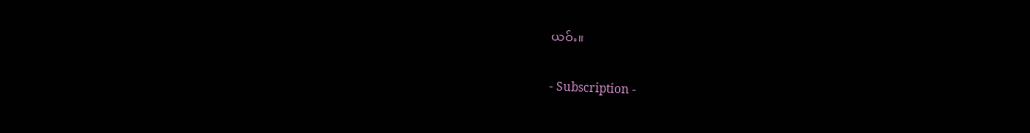ယဝ်ႉ။

- Subscription -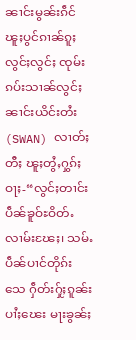ၼၢင်းမွၼ်းၵဵင် ၽူႈပွင်ၵၢၼ်ၵူႈလွင်ႈလွင်ႈ ၸုမ်းၵပ်းသၢၼ်လွင်ႈၼၢင်းယိင်းတႆး (SWAN) လၢတ်ႈတီႈ ၽူႈတွႆႇႁွၵ်ႈ ဝႃႈ-“လွင်ႈတၢင်းပဵၼ်ၶူဝ်ႊဝိတ်ႉလၢမ်းၽႄႈ၊ သမ်ႉပဵၼ်ပၢင်တိုၵ်းသေ ႁဵတ်းႁႂ်ႈၵူၼ်းပၢႆႈၽေး မႃးၶွၼ်ႈ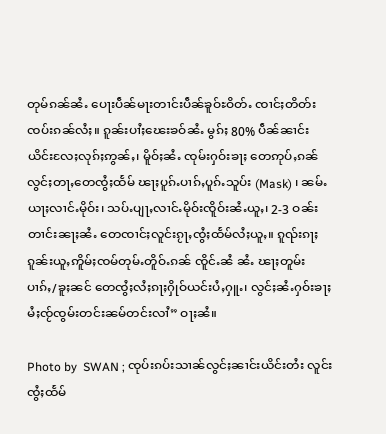တုမ်ၵၼ်ၼႆႉ ပေႃးပဵၼ်မႃးတၢင်းပဵၼ်ၶူဝ်ႊဝိတ်ႉ ၸၢင်ႈတိတ်းၸပ်းၵၼ်လႆႈ။ ၵူၼ်းပၢႆႈၽေးၶဝ်ၼႆႉ မွၵ်ႈ 80% ပဵၼ်ၼၢင်းယိင်းလႄႈလုၵ်ႈဢွၼ်ႇ၊ မိူဝ်ႈၼႆႉ ၸုမ်းႁဝ်းၶႃႈ တေဢုပ်ႇၵၼ် လွင်ႈတႃႇတေၸွႆႈထႅမ် ၽႃႈပူၵ်ႉပၢၵ်ႇပူၵ်ႉသူပ်း (Mask) ၊ ၼမ်ႉယႃႈလၢင်ႉမိုဝ်း၊ သပ်ႉပျႃႇလၢင်ႉမိုဝ်းၸိူဝ်းၼႆႉယူႇ၊ 2-3 ဝၼ်း တၢင်းၼႃႈၼႆႉ တေၸၢင်ႈလူင်းၵႂႃႇၸွႆႈထႅမ်လႆႈယူႇ။ ၵူၺ်းၵႃႈ ၵူၼ်းယူႇဢိူမ်ႈၸမ်တုမ်ႉတိူဝ်ႉၵၼ် ၸိူင်ႉၼႆ ၼႆႉ ၽႃႈတူမ်းပၢၵ်ႇ/ၶူႈၼင် တေၸွႆႈလႆႈၵႃႈႁိုဝ်ယင်းပႆႇႁူႉ၊ လွင်ႈၼႆႉႁဝ်းၶႃႈမႆႈၸႂ်ၸွမ်းတင်းၼမ်တင်းလၢႆ” ဝႃႈၼႆ။

Photo by  SWAN ; ၸုပ်းၵပ်းသၢၼ်လွင်ႈၼၢင်းယိင်းတႆး လူင်းၸွႆႈထႅမ်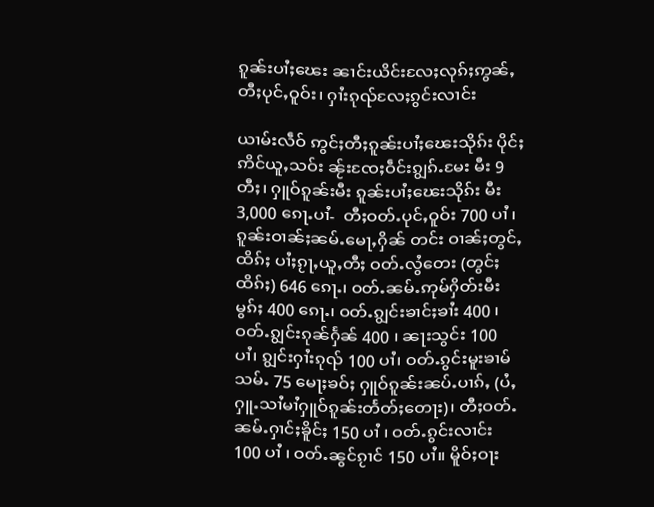ၵူၼ်းပၢႆႈၽေး ၼၢင်းယိင်းလႄႈလုၵ်ႈဢွၼ်ႇ တီႈပုင်ႇဝူဝ်း၊ ႁၢႆးၵုၺ်လႄႈၵွင်းလၢင်း

ယၢမ်းလဵဝ် ဢွင်ႈတီႈၵူၼ်းပၢႆႈၽေးသိုၵ်း ပိုင်ႈဢိင်ယူႇသဝ်း ၼႂ်းၸႄႈဝဵင်းၵျွၵ်ႉမႄး မီး 9 တီႈ၊ ႁူဝ်ၵူၼ်းမီး ၵူၼ်းပၢႆႈၽေးသိုၵ်း မီး 3,000 ၵေႃႉပၢႆ-  တီႈဝတ်ႉပုင်ႇဝူဝ်း 700 ပၢႆ ၊ ၵူၼ်းဝၢၼ်ႈၼမ်ႉမေႃႇႁိၼ် တင်း ဝၢၼ်ႈတွင်ႇထိၵ်ႈ ပၢႆႈၵႂႃႇယူႇတီႈ ဝတ်ႉလွႆတေး (တွင်ႈထိၵ်ႈ) 646 ၵေႃႉ၊ ဝတ်ႉၼမ်ႉဢုမ်ႁိတ်းမီးမွၵ်ႈ 400 ၵေႃႉ၊ ဝတ်ႉၵျွင်းၶၢင်ႈၶၢႆး 400 ၊ ဝတ်ႉၵျွင်းၵုၼ်ႁႅၼ် 400 ၊ ၼႃးသွင်း 100 ပၢႆ၊ ၵျွင်းႁၢႆးၵုၺ် 100 ပၢႆ၊ ဝတ်ႉၵွင်းမူးၶၢမ်သမ်ႉ 75 မေႃႈၶဝ်ႈ ႁူဝ်ၵူၼ်းၼပ်ႉပၢၵ်ႇ (ပႆႇႁူႉသၢႆမၢႆႁူဝ်ၵူၼ်းတႅတ်ႈတေႃး)၊ တီႈဝတ်ႉ ၼမ်ႉႁၢင်ႈၶိူင်ႈ 150 ပၢႆ ၊ ဝတ်ႉၵွင်းလၢင်း 100 ပၢႆ ၊ ဝတ်ႉၼွင်ၵႂၢင် 150 ပၢႆ။ မိူဝ်ႈဝႃး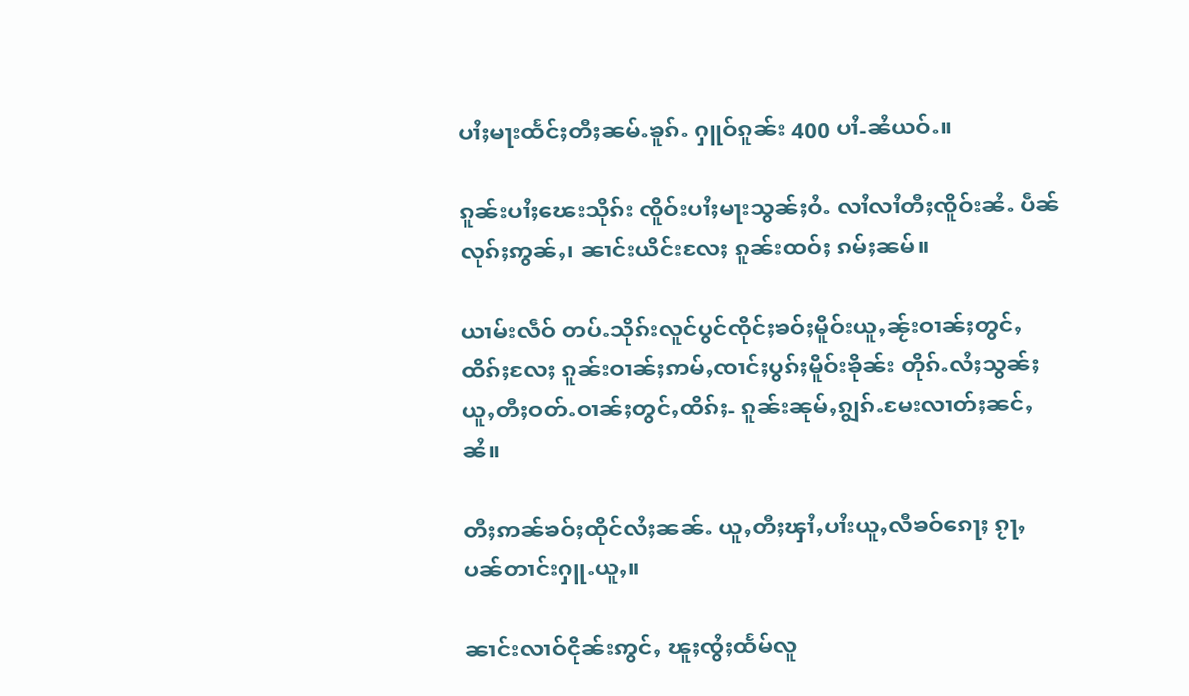ပၢႆႈမႃးထႅင်ႈတီႈၼမ်ႉၶူၵ်ႉ ႁူဝ်ၵူၼ်း 400 ပၢႆ-ၼႆယဝ်ႉ။

ၵူၼ်းပၢႆႈၽေးသိုၵ်း ၸိူဝ်းပၢႆႈမႃးသွၼ်ႈဝႆႉ လၢႆလၢႆတီႈၸိူဝ်းၼႆႉ ပဵၼ်လုၵ်ႈဢွၼ်ႇ၊ ၼၢင်းယိင်းလႄႈ ၵူၼ်းထဝ်ႈ ၵမ်ႈၼမ်။

ယၢမ်းလဵဝ် တပ်ႉသိုၵ်းလူင်ပွင်ၸိုင်ႈၶဝ်ႈမိူဝ်းယူႇၼႂ်းဝၢၼ်ႈတွင်ႇထိၵ်ႈလႄႈ ၵူၼ်းဝၢၼ်ႈဢမ်ႇၸၢင်ႈပွၵ်ႈမိူဝ်းၶိုၼ်း တိုၵ်ႉလႆႈသွၼ်ႈယူႇတီႈဝတ်ႉဝၢၼ်ႈတွင်ႇထိၵ်ႈ- ၵူၼ်းၼုမ်ႇၵျွၵ်ႉမႄးလၢတ်ႈၼင်ႇၼႆ။

တီႈဢၼ်ၶဝ်ႈထိုင်လႆႈၼၼ်ႉ ယူႇတီႈၾၢႆႇပၢႆးယူႇလီၶဝ်ၵေႃႈ ၵႂႃႇပၼ်တၢင်းႁူႉယူႇ။

ၼၢင်းလၢဝ်ငိုၼ်းဢွင်ႇ ၽူႈၸွႆႈထႅမ်လူ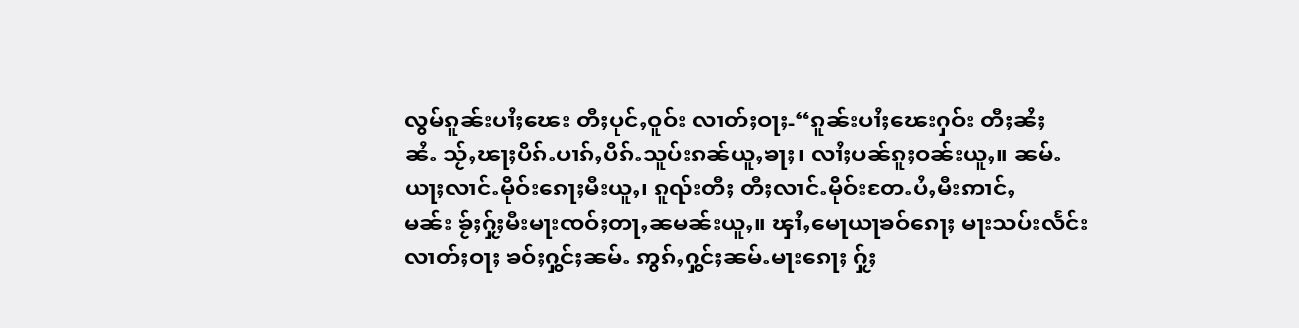လွမ်ၵူၼ်းပၢႆႈၽေး တီႈပုင်ႇဝူဝ်း လၢတ်ႈဝႃႈ-“ၵူၼ်းပၢႆႈၽေးႁဝ်း တီႈၼႆႈၼႆႉ သႂ်ႇၽႃႈပိၵ်ႉပၢၵ်ႇပိၵ်ႉသူပ်းၵၼ်ယူႇၶႃႈ၊ လၢႆႈပၼ်ၵူႈဝၼ်းယူႇ။ ၼမ်ႉယႃႈလၢင်ႉမိုဝ်းၵေႃႈမီးယူႇ၊ ၵူၺ်းတီႈ တီႈလၢင်ႉမိုဝ်းတႄႉပႆႇမီးဢၢင်ႇမၼ်း ၶႂ်ႈႁႂ်ႈမီးမႃးၸဝ်ႈတႃႇၼမၼ်းယူႇ။ ၾၢႆႇမေႃယႃၶဝ်ၵေႃႈ မႃးသပ်းလႅင်းလၢတ်ႈဝႃႈ ၶဝ်ႈႁွင်ႈၼမ်ႉ ဢွၵ်ႇႁွင်ႈၼမ်ႉမႃးၵေႃႈ ႁႂ်ႈ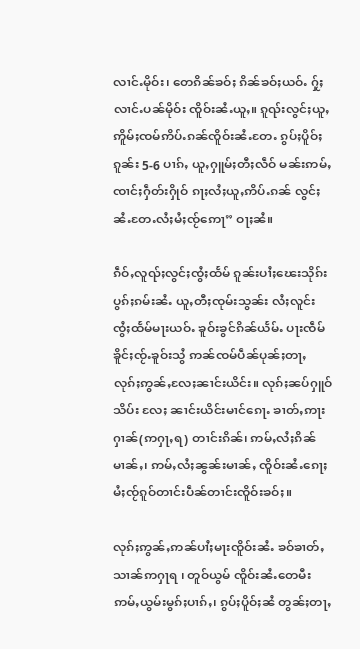လၢင်ႉမိုဝ်း၊ တေၵိၼ်ၶဝ်ႈ ၵိၼ်ၶဝ်ႈယဝ်ႉ ႁႂ်ႈလၢင်ႉပၼ်မိုဝ်း ၸိူဝ်းၼႆႉယူႇ။ ၵူၺ်းလွင်ႈယူႇဢိူမ်ႈၸမ်ဢိပ်ႉၵၼ်ၸိူဝ်းၼႆႉတႄႉ ၵွပ်ႈပိူဝ်ႈၵူၼ်း 5-6 ပၢၵ်ႇ ယူႇႁူမ်ႈတီႈလဵဝ် မၼ်းဢမ်ႇၸၢင်ႈႁဵတ်းႁိုဝ် ၵႃႈလႆႈယူႇဢိပ်ႉၵၼ် လွင်ႈၼႆႉတႄႉလႆႈမႆႈၸႂ်ဢေႃ” ဝႃႈၼႆ။

ၵဵဝ်ႇလူၺ်ႈလွင်ႈၸွႆႈထႅမ် ၵူၼ်းပၢႆႈၽေးသိုၵ်းပွၵ်ႈၵမ်းၼႆႉ ယူႇတီႈၸုမ်းသွၼ်း လႆႈလူင်းၸွႆႈထႅမ်မႃးယဝ်ႉ ၶူဝ်းၶွင်ၵိၼ်ယႅမ်ႉ ပႃးၸဵမ်ၶိူင်ႈၸႂ်ႉၶူဝ်းသွႆ ဢၼ်ၸမ်ပဵၼ်ပုၼ်ႈတႃႇ လုၵ်ႈဢွၼ်ႇလႄႈၼၢင်းယိင်း။ လုၵ်ႈၼပ်ႁူဝ်သိပ်း လႄႈ ၼၢင်းယိင်းမၢင်ၵေႃႉ ၶၢတ်ႇဢႃးႁၢၼ်(ဢႁႃႇရ) တၢင်းၵိၼ်၊ ဢမ်ႇလႆႈၵိၼ်မၢၼ်ႇ၊ ဢမ်ႇလႆႈၼွၼ်းမၢၼ်ႇ ၸိူဝ်းၼႆႉၵေႃႈမႆႈၸႂ်ၵူဝ်တၢင်းပဵၼ်တၢင်းၸိူဝ်းၶဝ်ႈ။

လုၵ်ႈဢွၼ်ႇဢၼ်ပၢႆႈမႃးၸိူဝ်းၼႆႉ ၶဝ်ၶၢတ်ႇသၢၼ်ဢႁႃရ ၊ တူဝ်ယွမ် ၸိူဝ်းၼႆႉတေမီးဢမ်ႇယွမ်းမွၵ်ႈပၢၵ်ႇ၊ ၵွပ်ႈပိူဝ်ႈၼႆ တွၼ်ႈတႃႇ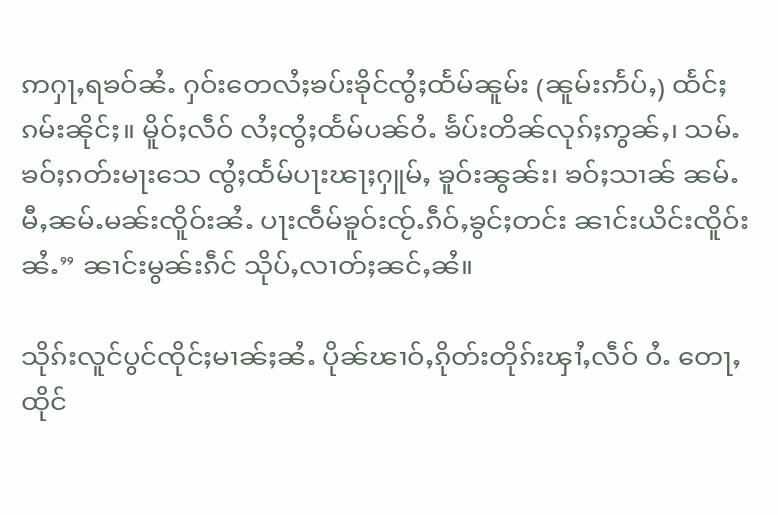ဢႁႃႇရၶဝ်ၼႆႉ ႁဝ်းတေလႆႈၶပ်းၶိုင်ၸွႆႈထႅမ်ၼူမ်း (ၼူမ်းဢႅပ်ႇ) ထႅင်ႈၵမ်းၼိုင်ႈ။ မိူဝ်ႈလဵဝ် လႆႈၸွႆႈထႅမ်ပၼ်ဝႆႉ ၶႅပ်းတိၼ်လုၵ်ႈဢွၼ်ႇ၊ သမ်ႉၶဝ်ႈၵတ်းမႃးသေ ၸွႆႈထႅမ်ပႃးၽႃႈႁူမ်ႇ ၶူဝ်းၼွၼ်း၊ ၶဝ်ႈသၢၼ် ၼမ်ႉမီႇၼမ်ႉမၼ်းၸိူဝ်းၼႆႉ ပႃးၸဵမ်ၶူဝ်းၸႂ်ႉၵဵဝ်ႇၶွင်ႈတင်း ၼၢင်းယိင်းၸိူဝ်းၼႆႉ” ၼၢင်းမွၼ်းၵဵင် သိုပ်ႇလၢတ်ႈၼင်ႇၼႆ။

သိုၵ်းလူင်ပွင်ၸိုင်ႈမၢၼ်ႈၼႆႉ ပိုၼ်ၽၢဝ်ႇၵိုတ်းတိုၵ်းၾၢႆႇလဵဝ် ဝႆႉ တေႃႇထိုင်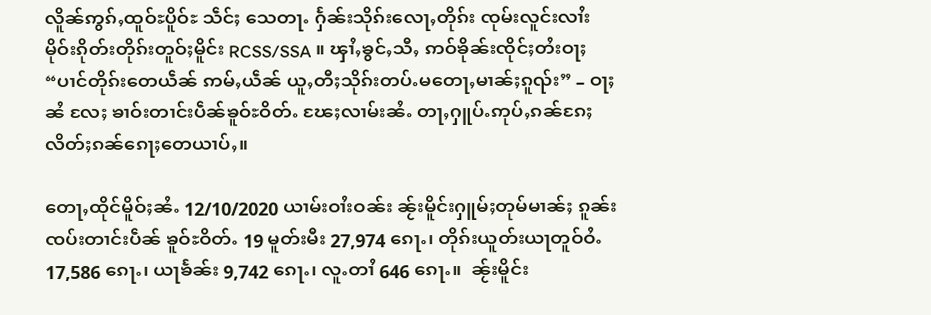လိူၼ်ဢွၵ်ႇထူဝ်ႊပိူဝ်ႊ သဵင်ႈ သေတႃႉ ႁႅၼ်းသိုၵ်းလေႃႇတိုၵ်း ၸုမ်းလူင်းလၢႆးမိုဝ်းၵိုတ်းတိုၵ်းတူဝ်ႈမိူင်း RCSS/SSA ။ ၾၢႆႇၶွင်ႇသီႇ ဢဝ်ၶိုၼ်းၸိုင်ႈတႆးဝႃႈ “ပၢင်တိုၵ်းတေယဵၼ် ဢမ်ႇယဵၼ် ယူႇတီႈသိုၵ်းတပ်ႉမတေႃႇမၢၼ်ႈၵူၺ်း” – ဝႃႈၼႆ လႄႈ ၶၢဝ်းတၢင်းပဵၼ်ၶူဝ်ႊဝိတ်ႉ ၽႄႈလၢမ်းၼႆႉ တႃႇႁူပ်ႉဢုပ်ႇၵၼ်ၵႄႈလိတ်ႈၵၼ်ၵေႃႈတေယၢပ်ႇ။

တေႃႇထိုင်မိူဝ်ႈၼႆႉ 12/10/2020 ယၢမ်းဝၢႆးဝၼ်း ၼႂ်းမိူင်းႁူမ်ႈတုမ်မၢၼ်ႈ ၵူၼ်းၸပ်းတၢင်းပဵၼ် ၶူဝ်ႊဝိတ်ႉ 19 မူတ်းမီး 27,974 ၵေႃႉ၊ တိုၵ်းယူတ်းယႃတူဝ်ဝႆႉ 17,586 ၵေႃႉ၊ ယႃၶႅၼ်း 9,742 ၵေႃႉ၊ လူႉတၢႆ 646 ၵေႃႉ။  ၼႂ်းမိူင်း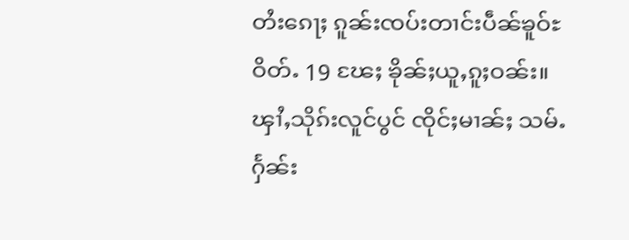တႆးၵေႃႈ ၵူၼ်းၸပ်းတၢင်းပဵၼ်ၶူဝ်ႊဝိတ်ႉ 19 ၽႄႈ ၶိုၼ်ႈယူႇၵူႈဝၼ်း။ ၾၢႆႇသိုၵ်းလူင်ပွင် ၸိုင်ႈမၢၼ်ႈ သမ်ႉႁႅၼ်း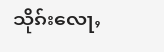သိုၵ်းလေႃႇ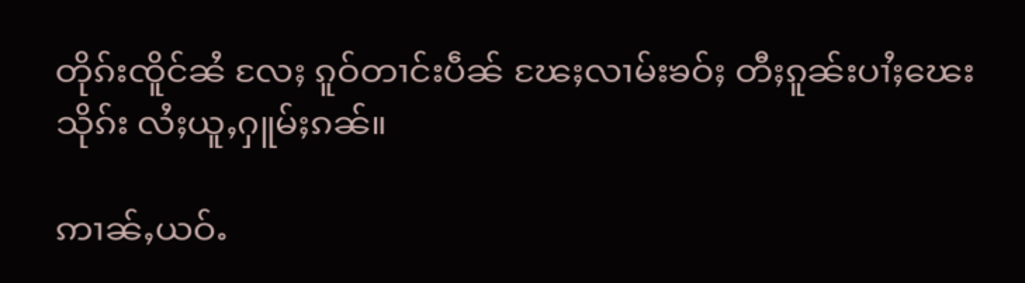တိုၵ်းၸိူင်ၼႆ လႄႈ ၵူဝ်တၢင်းပဵၼ် ၽႄႈလၢမ်းၶဝ်ႈ တီႈၵူၼ်းပၢႆႈၽေးသိုၵ်း လႆႈယူႇႁူမ်ႈၵၼ်။

ဢၢၼ်ႇယဝ်ႉ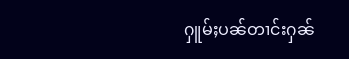ႁူမ်ႈပၼ်တၢင်းႁၼ်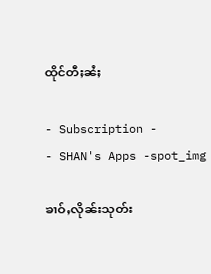ထိုင်တီႈၼႆႈ

- Subscription -
- SHAN's Apps -spot_img

ၶၢဝ်ႇလိုၼ်းသုတ်း